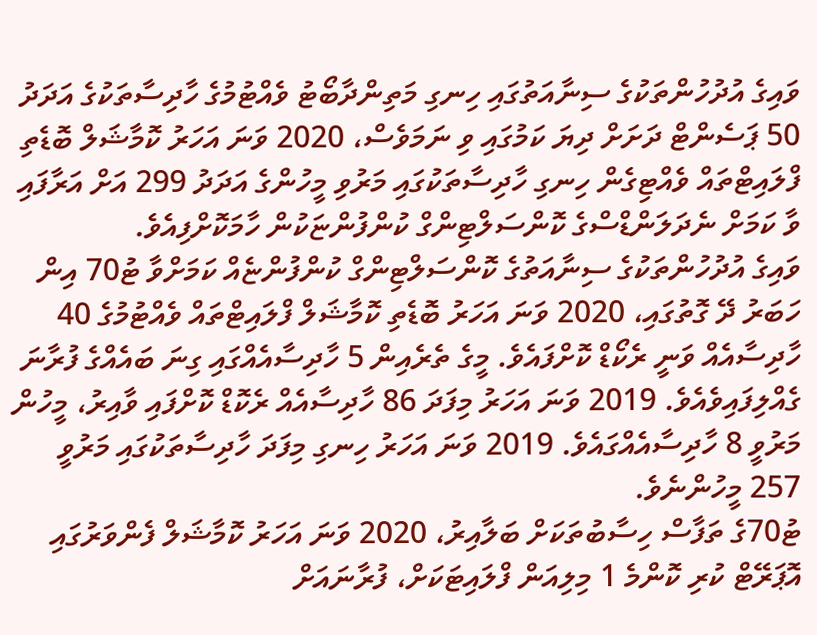ވައިގެ އުދުހުންތަކުގެ ސިނާއަތުގައި ހިނގި މަތިންދާބޯޓު ވެއްޓުމުގެ ހާދިސާތަކުގެ އަދަދު 50 ޕަސެންޓް ދަށަށް ދިޔަ ކަމުގައި ވި ނަމަވެސް، 2020 ވަނަ އަހަރު ކޮމާޝަލް ބޮޑެތި ފްލައިޓްތައް ވެއްޓިގެން ހިނގި ހާދިސާތަކުގައި މަރުވި މީހުންގެ އަދަދު 299 އަށް އަރާފައި ވާ ކަމަށް ނެދަލަންޑްސްގެ ކޮންސަލްޓިންގް ކުންފުންޏަކުން ހާމަކޮށްފިއެވެ.
ވައިގެ އުދުހުންތަކުގެ ސިނާއަތުގެ ކޮންސަލްޓިންގް ކުންފުންޏެއް ކަމަށްވާ ޓު70 އިން ހަބަރު ދޭ ގޮތުގައި، 2020 ވަނަ އަހަރު ބޮޑެތި ކޮމާޝަލް ފްލައިޓްތައް ވެއްޓުމުގެ 40 ހާދިސާއެއް ވަނީ ރެކޯޑް ކޮށްފައެވެ. މީގެ ތެރެއިން 5 ހާދިސާއެއްގައި ގިނަ ބައެއްގެ ފުރާނަ ގެއްލިފައިވެއެވެ. 2019 ވަނަ އަހަރު މިފަދަ 86 ހާދިސާއެއް ރެކޮޑް ކޮށްފައި ވާއިރު، މީހުން މަރުވީ 8 ހާދިސާއެއްގައެވެ. 2019 ވަނަ އަހަރު ހިނގި މިފަދަ ހާދިސާތަކުގައި މަރުވީ 257 މީހުންނެވެ.
ޓު70ގެ ތަފާސް ހިސާބުތަކަށް ބަލާއިރު، 2020 ވަނަ އަހަރު ކޮމާޝަލް ފެންވަރުގައި އޮޕަރޭޓް ކުރި ކޮންމެ 1 މިލިއަން ފްލައިޓަކަށް، ފުރާނައަށް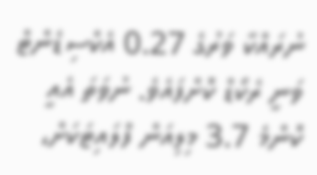ނުރައްކާ ވަރުގެ 0.27 އެކްސިޑެންޓް ވަނީ ރެކޯޑް ކޮށްފައެވެ. ނުވަތަ އެއީ ކޮންމެ 3.7 މިލިއަން ފްލައިޓަކަށް،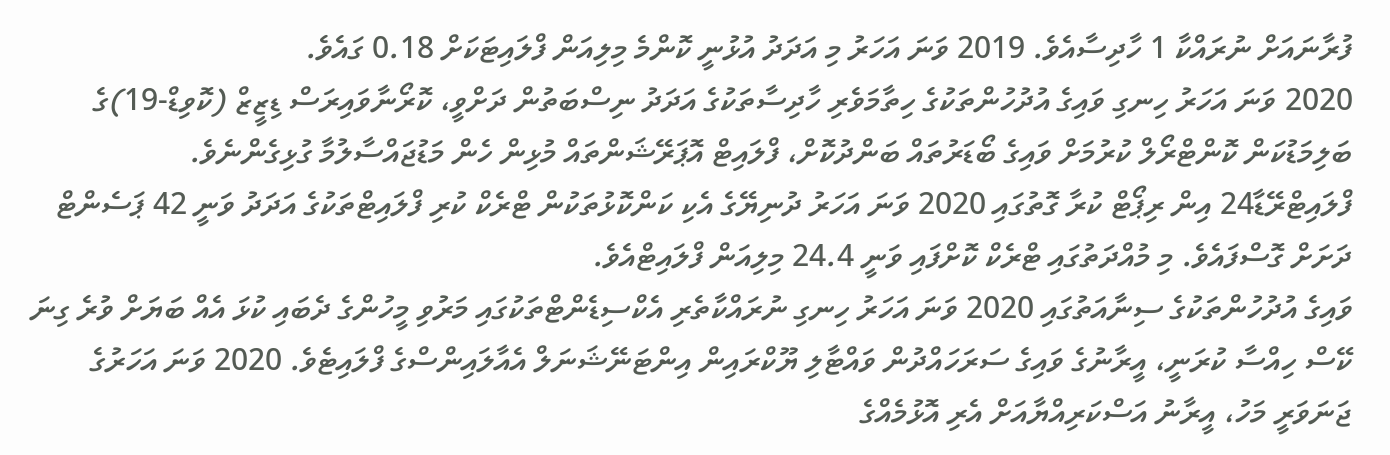ފުރާނައަށް ނުރައްކާ 1 ހާދިސާއެވެ. 2019 ވަނަ އަހަރު މި އަދަދު އުޅުނީ ކޮންމެ މިލިއަން ފްލައިޓަކަށް 0.18 ގައެވެ.
2020 ވަނަ އަހަރު ހިނގި ވައިގެ އުދުހުންތަކުގެ ހިތާމަވެރި ހާދިސާތަކުގެ އަދަދު ނިސްބަތުން ދަށްވީ، ކޮރޯނާވައިރަސް ޑިޒީޒް (ކޮވިޑް-19)ގެ ބަލިމަޑުކަން ކޮންޓްރޯލް ކުރުމަށް ވައިގެ ބޯޑަރުތައް ބަންދުކޮށް، ފްލައިޓް އޮޕަރޭޝަންތައް މުޅިން ހެން މަޑުޖައްސާލުމާ ގުޅިގެންނެވެ.
ފްލައިޓްރޭޑާ24 އިން ރިޕޯޓް ކުރާ ގޮތުގައި 2020 ވަނަ އަހަރު ދުނިޔޭގެ އެކި ކަންކޮޅުތަކުން ޓްރެކް ކުރި ފްލައިޓްތަކުގެ އަދަދު ވަނީ 42 ޕަސެންޓް ދަށަށް ގޮސްފައެވެ. މި މުއްދަތުގައި ޓްރެކް ކޮށްފައި ވަނީ 24.4 މިލިއަން ފްލައިޓްއެވެ.
ވައިގެ އުދުހުންތަކުގެ ސިނާއަތުގައި 2020 ވަނަ އަހަރު ހިނގި ނުރައްކާތެރި އެކްސިޑެންޓްތަކުގައި މަރުވި މީހުންގެ ދެބައި ކުޅަ އެއް ބަޔަށް ވުރެ ގިނަ ކޭސް ހިއްސާ ކުރަނީ، އީރާނުގެ ވައިގެ ސަރަހައްދުން ވައްޓާލި ޔޫކްރައިން އިންޓަނޭޝަނަލް އެއާލައިންސްގެ ފްލައިޓެވެ. 2020 ވަނަ އަހަރުގެ ޖަނަވަރީ މަހު، އީރާނު އަސްކަރިއްޔާއަށް އެރި އޮޅުމެއްގެ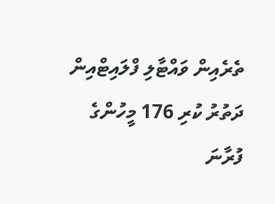ތެރެއިން ވައްޓާލި ފްލައިޓްއިން ދަތުރު ކުރި 176 މީހުންގެ ފުރާނަ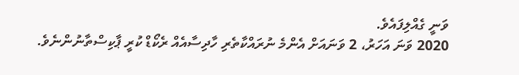ވަނީ ގެއްލިފައެވެ.
2020 ވަނަ އަހަރު، 2 ވަނައަށް އެންމެ ނުރައްކާތެރި ހާދިސާއެއް ރެކޯޑް ކުރީ ޕާކިސްތާނުންނެވެ.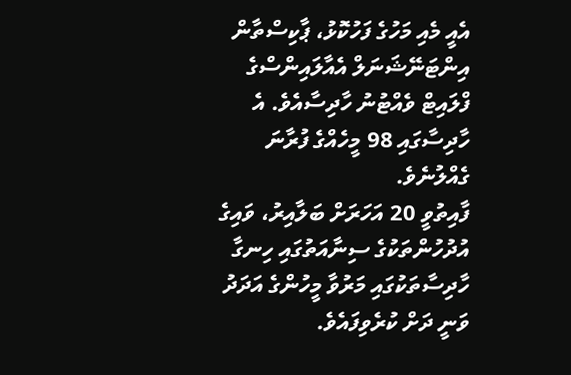އެއީ މެއި މަހުގެ ފަހުކޮޅު، ޕާކިސްތާން އިންޓަނޭޝަނަލް އެއާލައިންސްގެ ފްލައިޓް ވެއްޓުނު ހާދިސާއެވެ. އެ ހާދިސާގައި 98 މީހެއްގެ ފުރާނަ ގެއްލުނެވެ.
ފާއިތުވީ 20 އަހަރަށް ބަލާއިރު، ވައިގެ އުދުހުންތަކުގެ ސިނާއަތުގައި ހިނގާ ހާދިސާތަކުގައި މަރުވާ މީހުންގެ އަދަދު ވަނީ ދަށް ކުރެވިފައެވެ.